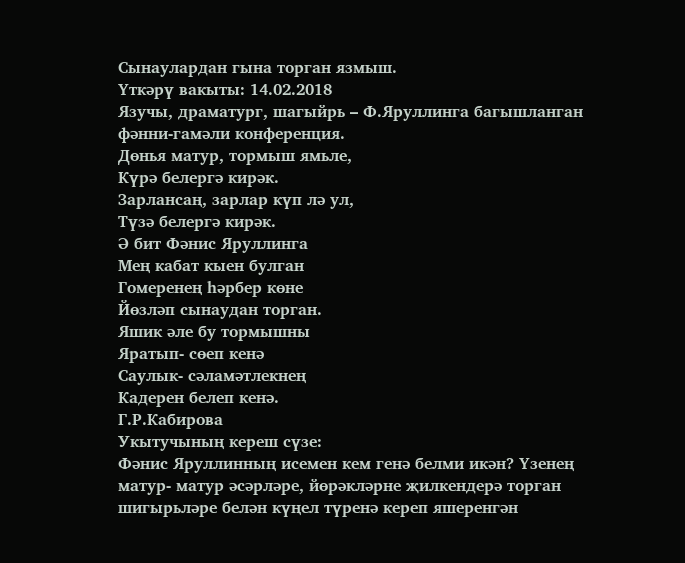Сынаулардан гына торган язмыш.
Үткәрү вакыты: 14.02.2018
Язучы, драматург, шагыйрь – Ф.Яруллинга багышланган фәнни-гамәли конференция.
Дөнья матур, тормыш ямьле,
Күрә белергә кирәк.
Зарлансаң, зарлар күп лә ул,
Түзә белергә кирәк.
Ә бит Фәнис Яруллинга
Мең кабат кыен булган
Гомеренең һәрбер көне
Йөзләп сынаудан торган.
Яшик әле бу тормышны
Яратып- сөеп кенә
Саулык- сәламәтлекнең
Кадерен белеп кенә.
Г.Р.Кабирова
Укытучының кереш сүзе:
Фәнис Яруллинның исемен кем генә белми икән? Үзенең матур- матур әсәрләре, йөрәкләрне җилкендерә торган шигырьләре белән күңел түренә кереп яшеренгән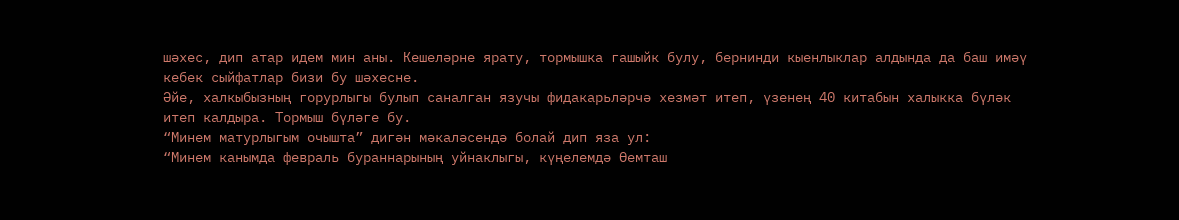шәхес, дип атар идем мин аны. Кешеләрне ярату, тормышка гашыйк булу, бернинди кыенлыклар алдында да баш имәү кебек сыйфатлар бизи бу шәхесне.
Әйе, халкыбызның горурлыгы булып саналган язучы фидакарьләрчә хезмәт итеп, үзенең 40 китабын халыкка бүләк итеп калдыра. Тормыш бүләге бу.
“Минем матурлыгым очышта” дигән мәкаләсендә болай дип яза ул:
“Минем канымда февраль бураннарының уйнаклыгы, күңелемдә Өемташ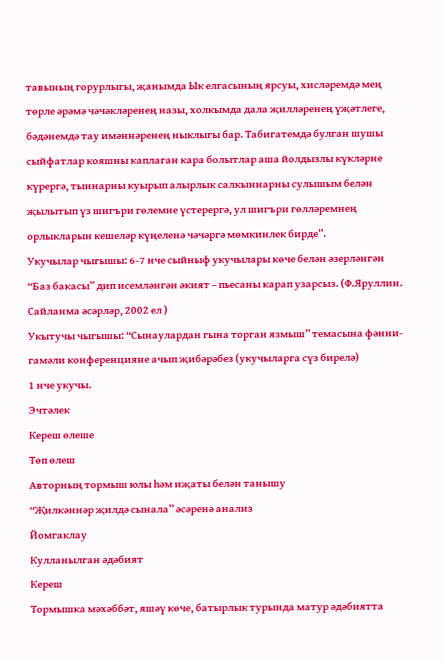тавының горурлыгы, җанымда Ык елгасының ярсуы, хисләремдә мең төрле әрәмә чәчәкләренең назы, холкымда дала җилләренең үҗәтлеге, бәдәнемдә тау имәннәренең ныклыгы бар. Табигатемдә булган шушы сыйфатлар кояшны каплаган кара болытлар аша йолдызлы күкләрне күрергә, тыннарны куырып алырлык салкыннарны сулышым белән җылытып үз шигъри гөлемне үстерергә, ул шигъри гөлләремнең орлыкларын кешеләр күңеленә чәчәргә мөмкинлек бирде”.
Укучылар чыгышы: 6-7 нче сыйныф укучылары көче белән әзерләнгән “Баз бакасы” дип исемләнгән әкият – пьесаны карап узарсыз. (Ф.Яруллин. Сайланма әсәрләр, 2002 ел )
Укытучы чыгышы: “Сынаулардан гына торган язмыш” темасына фәнни-гамәли конференцияне ачып җибәрәбез (укучыларга сүз бирелә)
1 нче укучы.
Эчтәлек
Кереш өлеше
Төп өлеш
Авторның тормыш юлы һәм иҗаты белән танышу
“Җилкәннәр җилдә сынала” әсәренә анализ
Йомгаклау
Кулланылган әдәбият
Кереш
Тормышка мәхәббәт, яшәү көче, батырлык турында матур әдәбиятта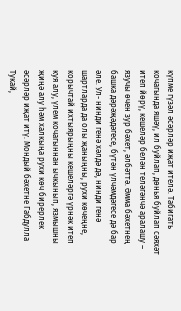күпме гүзәл әсәрләр иҗат ителә. Табигать кочагында яшәү, ил буйлап, дөнья буйлап сәяхәт итеп йөрү, кешеләр белән теләгәнчә аралашу – язучы өчен зур бәхет, әлбәттә. Әмма бәхетнең башка дәрәҗәдәгесе, бүтән үлчәмдәгесе дә бар әле. Ул- нинди генә хәлдә дә, нинди генә шартларда да олы җаныңны, рухи көчеңне, корычтай ихтыярыңны кешеләргә үрнәк итеп куя алу, үлем кочагыннан ычкынып, язмышны җиңә алу һәм халкыңа рухи көч бирерлек әсәрләр иҗат итү. Мондый бәхетне Габдулла Тукай,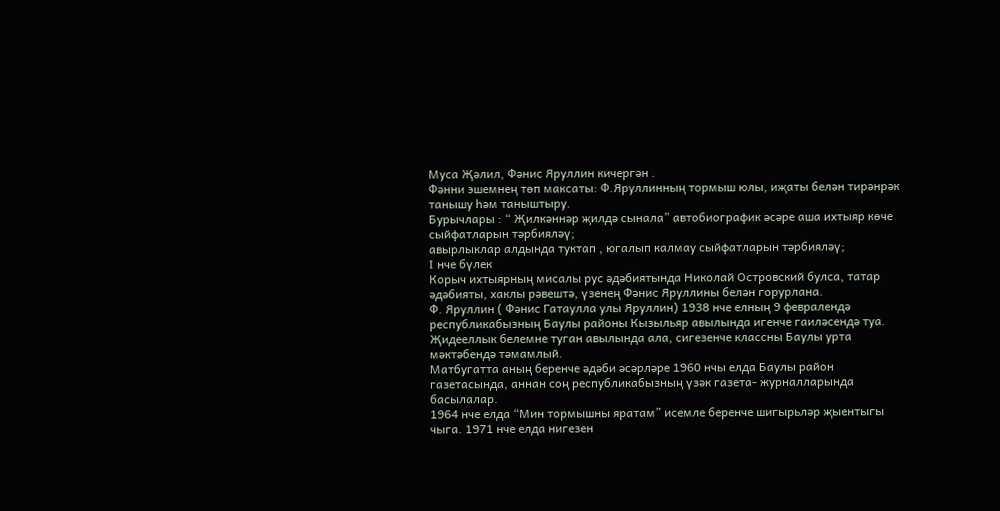Муса Җәлил, Фәнис Яруллин кичергән .
Фәнни эшемнең төп максаты: Ф.Яруллинның тормыш юлы, иҗаты белән тирәнрәк танышу һәм таныштыру.
Бурычлары : “ Җилкәннәр җилдә сынала” автобиографик әсәре аша ихтыяр көче сыйфатларын тәрбияләү;
авырлыклар алдында туктап , югалып калмау сыйфатларын тәрбияләү;
I нче бүлек
Корыч ихтыярның мисалы рус әдәбиятында Николай Островский булса, татар әдәбияты, хаклы рәвештә, үзенең Фәнис Яруллины белән горурлана.
Ф. Яруллин ( Фәнис Гатаулла улы Яруллин) 1938 нче елның 9 февралендә республикабызның Баулы районы Кызыльяр авылында игенче гаиләсендә туа. Җидееллык белемне туган авылында ала, сигезенче классны Баулы урта мәктәбендә тәмамлый.
Матбугатта аның беренче әдәби әсәрләре 1960 нчы елда Баулы район газетасында, аннан соң республикабызның үзәк газета- журналларында басылалар.
1964 нче елда “Мин тормышны яратам” исемле беренче шигырьләр җыентыгы чыга. 1971 нче елда нигезен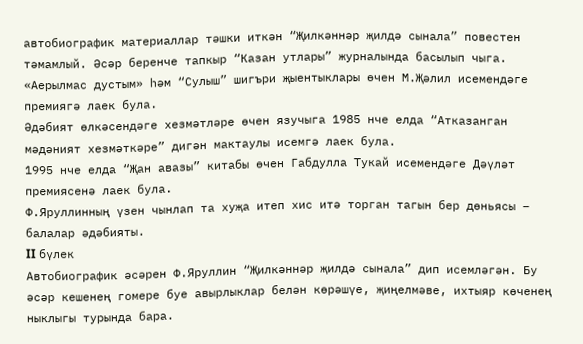автобиографик материаллар тәшки иткән “Җилкәннәр җилдә сынала” повестен тәмамлый. Әсәр беренче тапкыр “Казан утлары” журналында басылып чыга.
«Аерылмас дустым» һәм “Сулыш” шигъри җыентыклары өчен М.Җәлил исемендәге премиягә лаек була.
Әдәбият өлкәсендәге хезмәтләре өчен язучыга 1985 нче елда “Атказанган мәдәният хезмәткәре” дигән мактаулы исемгә лаек була.
1995 нче елда “Җан авазы” китабы өчен Габдулла Тукай исемендәге Дәүләт премиясенә лаек була.
Ф.Яруллинның үзен чынлап та хуҗа итеп хис итә торган тагын бер дөньясы – балалар әдәбияты.
II бүлек
Автобиографик әсәрен Ф.Яруллин “Җилкәннәр җилдә сынала” дип исемләгән. Бу әсәр кешенең гомере буе авырлыклар белән көрәшүе, җиңелмәве, ихтыяр көченең ныклыгы турында бара.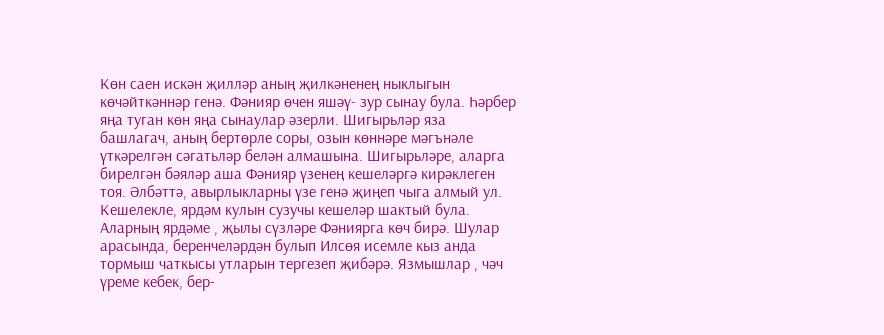Көн саен искән җилләр аның җилкәненең ныклыгын көчәйткәннәр генә. Фәнияр өчен яшәү- зур сынау була. Һәрбер яңа туган көн яңа сынаулар әзерли. Шигырьләр яза башлагач, аның бертөрле соры, озын көннәре мәгънәле үткәрелгән сәгатьләр белән алмашына. Шигырьләре, аларга бирелгән бәяләр аша Фәнияр үзенең кешеләргә кирәклеген тоя. Әлбәттә, авырлыкларны үзе генә җиңеп чыга алмый ул. Кешелекле, ярдәм кулын сузучы кешеләр шактый була. Аларның ярдәме , җылы сүзләре Фәниярга көч бирә. Шулар арасында, беренчеләрдән булып Илсөя исемле кыз анда тормыш чаткысы утларын тергезеп җибәрә. Язмышлар , чәч үреме кебек, бер-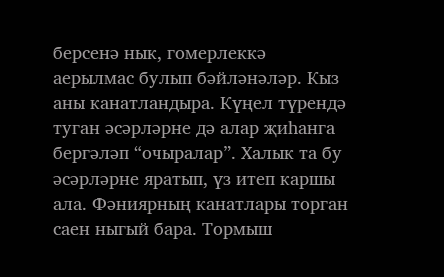берсенә нык, гомерлеккә аерылмас булып бәйләнәләр. Кыз аны канатландыра. Күңел түрендә туган әсәрләрне дә алар җиһанга бергәләп “очыралар”. Халык та бу әсәрләрне яратып, үз итеп каршы ала. Фәниярның канатлары торган саен ныгый бара. Тормыш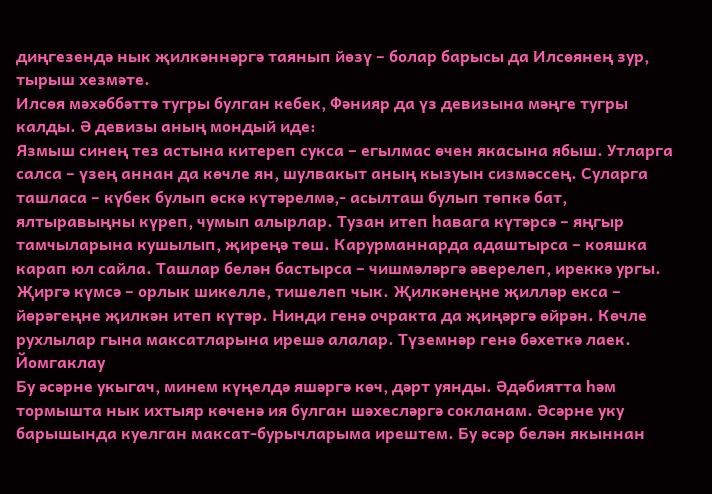диңгезендә нык җилкәннәргә таянып йөзү – болар барысы да Илсөянең зур, тырыш хезмәте.
Илсөя мәхәббәттә тугры булган кебек, Фәнияр да үз девизына мәңге тугры калды. Ә девизы аның мондый иде:
Язмыш синең тез астына китереп сукса – егылмас өчен якасына ябыш. Утларга салса – үзең аннан да көчле ян, шулвакыт аның кызуын сизмәссең. Суларга ташласа – күбек булып өскә күтәрелмә,- асылташ булып төпкә бат, ялтыравыңны күреп, чумып алырлар. Тузан итеп һавага күтәрсә – яңгыр тамчыларына кушылып, җиреңә төш. Карурманнарда адаштырса – кояшка карап юл сайла. Ташлар белән бастырса – чишмәләргә әверелеп, иреккә ургы. Җиргә күмсә – орлык шикелле, тишелеп чык. Җилкәнеңне җилләр екса – йөрәгеңне җилкән итеп күтәр. Нинди генә очракта да җиңәргә өйрән. Көчле рухлылар гына максатларына ирешә алалар. Түземнәр генә бәхеткә лаек.
Йомгаклау
Бу әсәрне укыгач, минем күңелдә яшәргә көч, дәрт уянды. Әдәбиятта һәм тормышта нык ихтыяр көченә ия булган шәхесләргә сокланам. Әсәрне уку барышында куелган максат-бурычларыма ирештем. Бу әсәр белән якыннан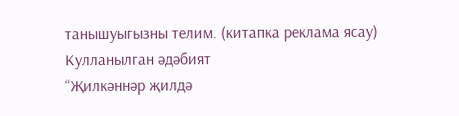танышуыгызны телим. (китапка реклама ясау)
Кулланылган әдәбият
“Җилкәннәр җилдә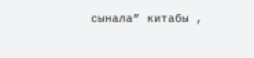сынала” китабы ,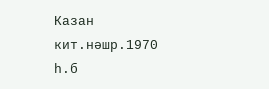Казан кит.нәшр.1970 һ.б